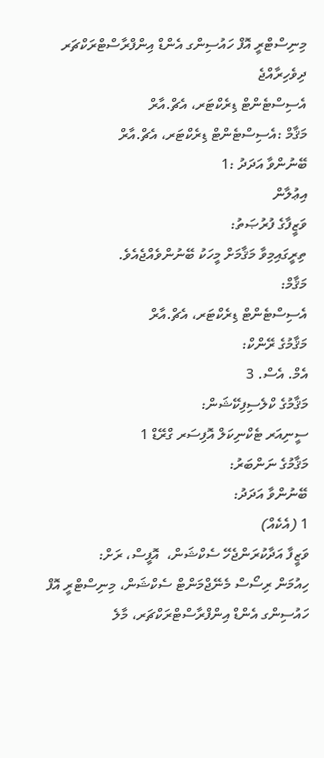މިނިސްޓްރީ އޮފް ހައުސިންގ އެންޑް އިންފްރާސްޓްރަކްޗަރ
ދިވެހިރާއްޖެ
އެސިސްޓެންޓް ޑިރެކްޓަރ، އެޗް.އާރް
މަޤާމް :އެސިސްޓެންޓް ޑިރެކްޓަރ، އެޗް.އާރް
ބޭނުންވާ އަދަދު :1
އިޢުލާން
ވަޒީފާގެ ފުރުޞަތު:
ތިރީގައިމިވާ މަޤާމަށް މީހަކު ބޭނުންވެއްޖެއެވެ.
މަޤާމް:
އެސިސްޓެންޓް ޑިރެކްޓަރ، އެޗް.އާރް
މަޤާމުގެ ރޭންކް:
އެމް. އެސް. 3
މަޤާމުގެ ކްލެސިފިކޭޝަން:
ސީނިއަރ ޓެކްނިކަލް އޮފިސަރ ގްރޭޑް 1
މަޤާމުގެ ނަންބަރު:
ބޭނުންވާ އަދަދު:
1 (އެކެއް)
ވަޒީފާ އަދާކުރަންޖެހޭ ސެކްޝަން،  އޮފީސް، ރަށް:
ހިއުމަން ރިސޯސް މެނޭޖްމަންޓް ސެކްޝަން، މިނިސްޓްރީ އޮފް ހައުސިންގ އެންޑް އިންފްރާސްޓްރަކްޗަރ، މާލެ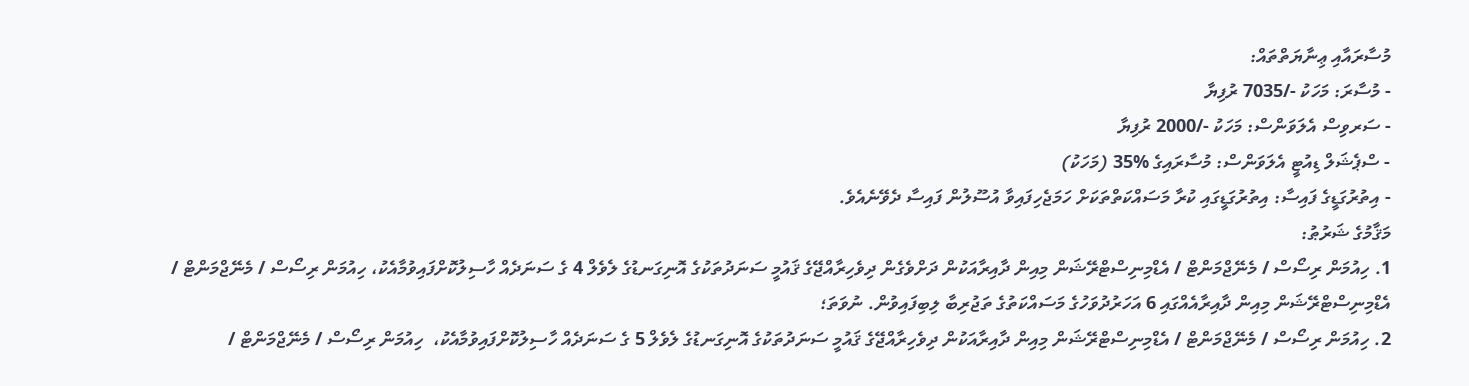މުސާރައާއި ޢިނާޔަތްތައް:
- މުސާރަ: މަހަކު -/7035 ރުފިޔާ
- ސަރވިސް އެލަވަންސް: މަހަކު -/2000 ރުފިޔާ
- ސްޕެޝަލް ޑިއުޓީ އެލަވަންސް: މުސާރައިގެ %35 (މަހަކު)
- އިތުރުގަޑީގެ ފައިސާ: އިތުރުގަޑީގައި ކުރާ މަސައްކަތްތަކަށް ހަމަޖެހިފައިވާ އުސޫލުން ފައިސާ ދެވޭނެއެވެ.
މަޤާމުގެ ޝަރުޠު:
1. ހިއުމަން ރިސޯސް / މެނޭޖްމަންޓް / އެޑްމިނިސްޓްރޭޝަން މިއިން ދާއިރާއަކުން ދަށްވެގެން ދިވެހިރާއްޖޭގެ ޤައުމީ ސަނަދުތަކުގެ އޮނިގަނޑުގެ ލެވެލް 4 ގެ ސަނަދެއް ހާސިލުކޮށްފައިވުމާއެކު، ހިއުމަން ރިސޯސް / މެނޭޖްމަންޓް / އެޑްމިނިސްޓްރޭޝަން މިއިން ދާއިރާއެއްގައި 6 އަހަރުދުވަހުގެ މަސައްކަތުގެ ތަޖުރިބާ ލިބިފައިވުން. ނުވަތަ؛
2. ހިއުމަން ރިސޯސް / މެނޭޖްމަންޓް / އެޑްމިނިސްޓްރޭޝަން މިއިން ދާއިރާއަކުން ދިވެހިރާއްޖޭގެ ޤައުމީ ސަނަދުތަކުގެ އޮނިގަނޑުގެ ލެވެލް 5 ގެ ސަނަދެއް ހާސިލުކޮށްފައިވުމާއެކު،  ހިއުމަން ރިސޯސް / މެނޭޖްމަންޓް /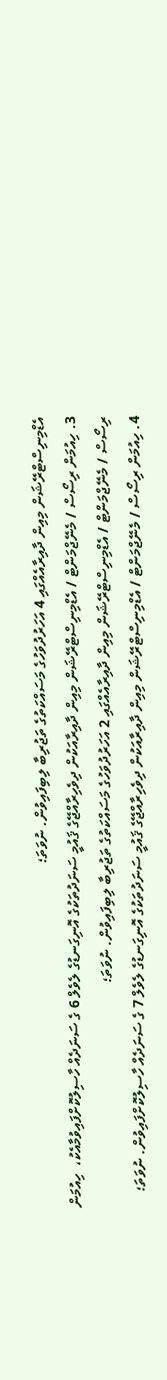އެޑްމިނިސްޓްރޭޝަން މިއިން ދާއިރާއެއްގައި 4 އަހަރުދުވަހުގެ މަސައްކަތުގެ ތަޖުރިބާ ލިބިފައިވުން. ނުވަތަ؛
3. ހިއުމަން ރިސޯސް / މެނޭޖްމަންޓް / އެޑްމިނިސްޓްރޭޝަން މިއިން ދާއިރާއަކުން ދިވެހިރާއްޖޭގެ ޤައުމީ ސަނަދުތަކުގެ އޮނިގަނޑުގެ ލެވެލް 6 ގެ ސަނަދެއް ހާސިލުކޮށްފައިވުމާއެކު،  ހިއުމަން ރިސޯސް / މެނޭޖްމަންޓް / އެޑްމިނިސްޓްރޭޝަން މިއިން ދާއިރާއެއްގައި 2 އަހަރުދުވަހުގެ މަސައްކަތުގެ ތަޖުރިބާ ލިބިފައިވުން. ނުވަތަ؛
4. ހިއުމަން ރިސޯސް / މެނޭޖްމަންޓް / އެޑްމިނިސްޓްރޭޝަން މިއިން ދާއިރާއަކުން ދިވެހިރާއްޖޭގެ ޤައުމީ ސަނަދުތަކުގެ އޮނިގަނޑުގެ ލެވެލް 7 ގެ ސަނަދެއް ހާސިލުކޮށްފައިވުން. ނުވަތަ؛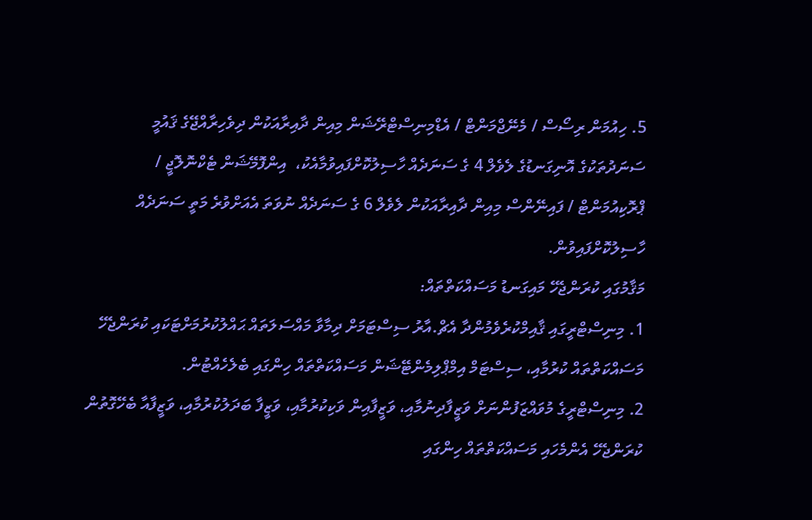5. ހިއުމަން ރިސޯސް / މެނޭޖްމަންޓް / އެޑްމިނިސްޓްރޭޝަން މިއިން ދާއިރާއަކުން ދިވެހިރާއްޖޭގެ ޤައުމީ ސަނަދުތަކުގެ އޮނިގަނޑުގެ ލެވެލް 4 ގެ ސަނަދެއް ހާސިލުކޮށްފައިވުމާއެކު،  އިންފޮމޭޝަން ޓެކްނޮލޮޖީ / ޕްރޮކިއުމަންޓް / ފައިނޭންސް މިއިން ދާއިރާއަކުން ލެވެލް 6 ގެ ސަނަދެއް ނުވަތަ އެއަށްވުރެ މަތީ ސަނަދެއް ހާސިލުކޮށްފައިވުން.
މަޤާމުގައި ކުރަންޖެހޭ މައިގަނޑު މަސައްކަތްތައް:
1. މިނިސްޓްރީގައި ޤާއިމްކުރެވެމުންދާ އެޗް.އާރު ސިސްޓަމަށް ދިމާވާ މައްސަލަތައް ޙައްލުކުރުމަށްޓަކައި ކުރަންޖެހޭ މަސައްކަތްތައް ކުރުމާއި، ސިސްޓަމް އިމްޕްލިމެންޓޭޝަން މަސައްކަތްތައް ހިންގައި ބެލެހެއްޓުން.
2. މިނިސްޓްރީގެ މުވައްޒަފުންނަށް ވަޒީފާދިނުމާއި، ވަޒީފާއިން ވަކިކުރުމާއި، ވަޒީފާ ބަދަލުކުރުމާއި، ވަޒީފާއާ ބެހޭގޮތުން ކުރަންޖެހޭ އެންމެހައި މަސައްކަތްތައް ހިންގައި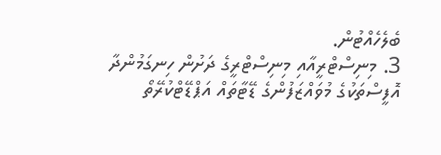ބެލެހެއްޓުން.
3. މިނިސްޓްރީއާއި މިނިސްޓްރީގެ ދަށުން ހިނގަމުންދާ އޮފީސްތަކުގެ މުވައްޒަފުންގެ ޑޭޓާތައް އަޕްޑޭޓްކުރޭތޯ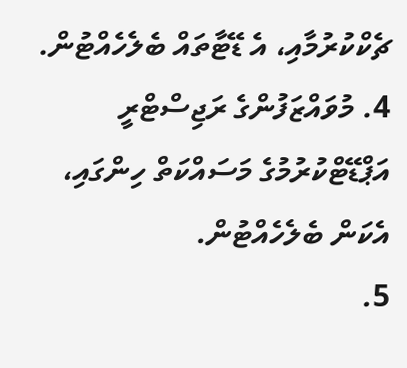ޗެކްކުރުމާއި، އެ ޑޭޓާތައް ބެލެހެއްޓުން.
4. މުވައްޒަފުންގެ ރަޖިސްޓްރީ އަޕްޑޭޓްކުރުމުގެ މަސައްކަތް ހިންގައި، އެކަން ބެލެހެއްޓުން.
5.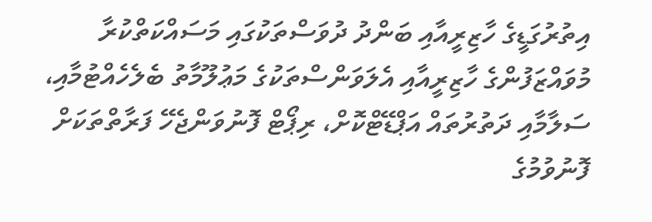އިތުރުގަޑީގެ ހާޒިރީއާއި ބަންދު ދުވަސްތަކުގައި މަސައްކަތްކުރާ މުވައްޒަފުންގެ ހާޒިރީއާއި އެލަވަންސްތަކުގެ މަޢުލޫމާތު ބެލެހެއްޓުމާއި، ސަލާމާއި ދަތުރުތައް އަޕްޑޭޓްކޮށް، ރިޕޯޓް ފޮނުވަންޖެހޭ ފަރާތްތަކަށް ފޮނުވުމުގެ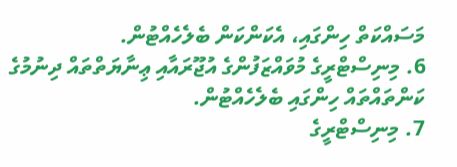މަސައްކަތް ހިންގައި، އެކަންކަން ބެލެހެއްޓުން.
6. މިނިސްޓްރީގެ މުވައްޒަފުންގެ އުޖޫރައާއި ޢިނާޔަތްތައް ދިނުމުގެ ކަންތައްތައް ހިންގައި ބެލެހެއްޓުން.
7. މިނިސްޓްރީގެ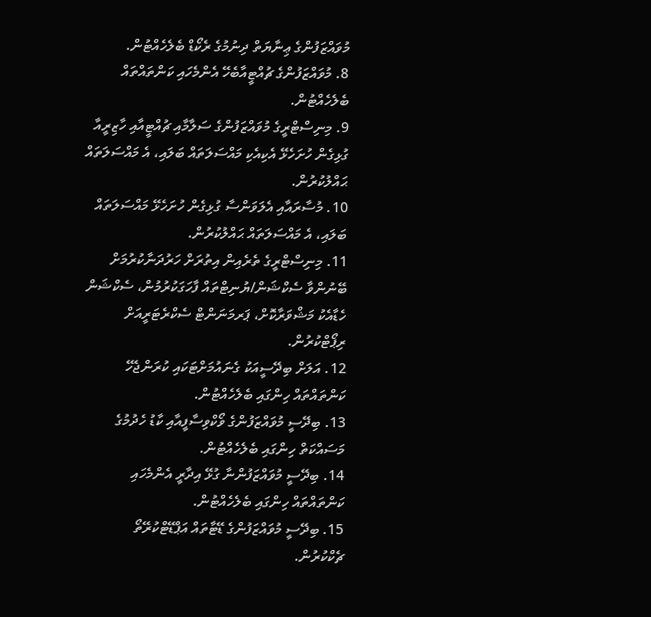މުވައްޒަފުންގެ ޢިނާޔަތް ދިނުމުގެ ރެކޯޑް ބެލެހެއްޓުން.
8. މުވައްޒަފުންގެ ޗުއްޓީއާބެހޭ އެންމެހައި ކަންތައްތައް ބެލެހެއްޓުން.
9. މިނިސްޓްރީގެ މުވައްޒަފުންގެ ސަލާމާއި ޗުއްޓީއާއި ހާޒިރީއާ ގުޅިގެން ހުށަހެޅޭ އެކިއެކި މައްސަލަތައް ބަލައި، އެ މައްސަލަތައް ޙައްލުކުރުން.
10. މުސާރައާއި އެލަވަންސާ ގުޅިގެން ހުށަހެޅޭ މައްސަލަތައް ބަލައި، އެ މައްސަލަތައް ޙައްލުކުރުން.
11. މިނިސްޓްރީގެ ތެރެއިން އިތުރަށް ހަރުދަނާކުރުމަށް ބޭނުންވާ ސެކްޝަން/ޔުނިޓްތައް ފާހަގަކުރުމުން، ސެކްޝަން ހެޑާއެކު މަޝްވަރާކޮށް، ޕަރމަނަންޓް ސެކްރެޓަރީއަށް ރިޕޯޓްކުރުން.
12. އަލަށް ބިދޭސީއަކު ގެނައުމަށްޓަކައި ކުރަންޖެހޭ ކަންތައްތައް ހިންގައި ބެލެހެއްޓުން.
13. ބިދޭސީ މުވައްޒަފުންގެ ވޯކްވިސާފީއާއި ކާޑު ހެދުމުގެ މަސައްކަތް ހިންގައި ބެލެހެއްޓުން.
14. ބިދޭސީ މުވައްޒަފުންނާ ގުޅޭ އިދާރީ އެންމެހައި ކަންތައްތައް ހިންގައި ބެލެހެއްޓުން.
15. ބިދޭސީ މުވައްޒަފުންގެ ޑޭޓާތައް އަޕްޑޭޓްކުރޭތޯ ޗެކްކުރުން.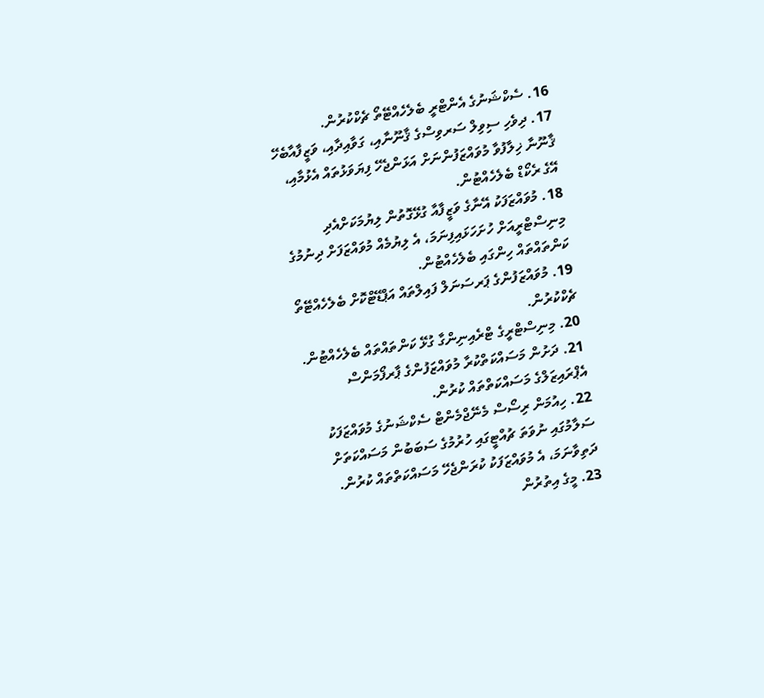16. ސެކްޝަނުގެ އެންޓްރީ ބެލެހެއްޓޭތޯ ޗެކްކުރުން.
17. ދިވެހި ސިވިލް ސަރވިސްގެ ޤާނޫނާއި، ގަވާއިދާއި، ވަޒީފާއާބެހޭ ޤާނޫނާ ޚިލާފުވާ މުވައްޒަފުންނަށް އަޅަންޖެހޭ ފިޔަވަޅުތައް އެޅުމާއި، އޭގެ ރެކޯޑް ބެލެހެއްޓުން.
18. މުވައްޒަފަކު އޭނާގެ ވަޒީފާއާ ގުޅޭގޮތުން ލިޔުމަކަށްއެދި މިނިސްޓްރީއަށް ހުށަހަޅައިފިނަމަ، އެ ލިޔުމެއް މުވައްޒަފަށް ދިނުމުގެ ކަންތައްތައް ހިންގައި ބެލެހެއްޓުން.
19. މުވައްޒަފުންގެ ޕަރސަނަލް ފައިލްތައް އަޕްޑޭޓްކޮށް ބެލެހެއްޓޭތޯ ޗެކްކުރުން.
20. މިނިސްޓްރީގެ ޓްރެއިނިންގާ ގުޅޭ ކަންތައްތައް ބެލެހެއްޓުން.
21. ދަށުން މަސައްކަތްކުރާ މުވައްޒަފުންގެ ޕާރފޯމަންސް އެޕްރައިޒަލްގެ މަސައްކަތްތައް ކުރުން.
22. ހިއުމަން ރިސޯސް މެނޭޖްމެންޓް ސެކްޝަނުގެ މުވައްޒަފަކު ސަލާމުގައި ނުވަތަ ޗުއްޓީގައި ހުރުމުގެ ސަބަބުން މަސައްކަތަށް ދަތިވާނަމަ، އެ މުވައްޒަފަކު ކުރަންޖެހޭ މަސައްކަތްތައް ކުރުން.
23. މީގެ އިތުރުން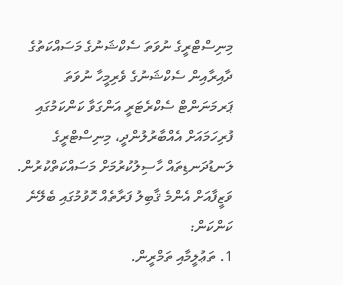މިނިސްޓްރީގެ ނުވަތަ ސެކްޝަނުގެ މަސައްކަތުގެ ދާއިރާއިން ސެކްޝަނުގެ ވެރިމީހާ ނުވަތަ ޕަރމަނަންޓް ސެކްރެޓަރީ އަންގަވާ ކަންކަމުގައި ފުރިހަމައަށް އެއްބާރުލުންދީ، މިނިސްޓްރީގެ ލަނޑުދަނޑިތައް ހާސިލުކުރުމަށް މަސައްކަތްކުރުން.
ވަޒީފާއަށް އެންމެ ޤާބިލު ފަރާތެއް ހޮވުމުގައި ބެލޭނެ ކަންކަން:
1. ތަޢުލީމާއި ތަމްރީން.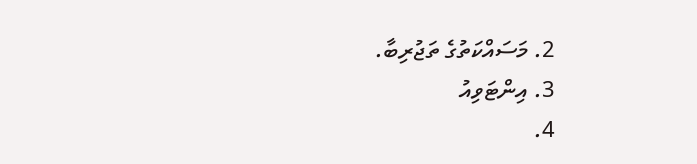2. މަސައްކަތުގެ ތަޖުރިބާ.
3. އިންޓަވިއު
4.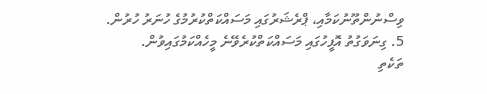ވިސްނުންތޫނުކަމާއި، ޕްރެޝަރުގައި މަސައްކަތްކުރުމުގެ ހުނަރު ހުރުން.
5. ގިނަވަގުތު އޮފީހުގައި މަސައްކަތްކުރެވޭނެ މީހެއްކަމުގައިވުން.
ތަކެތި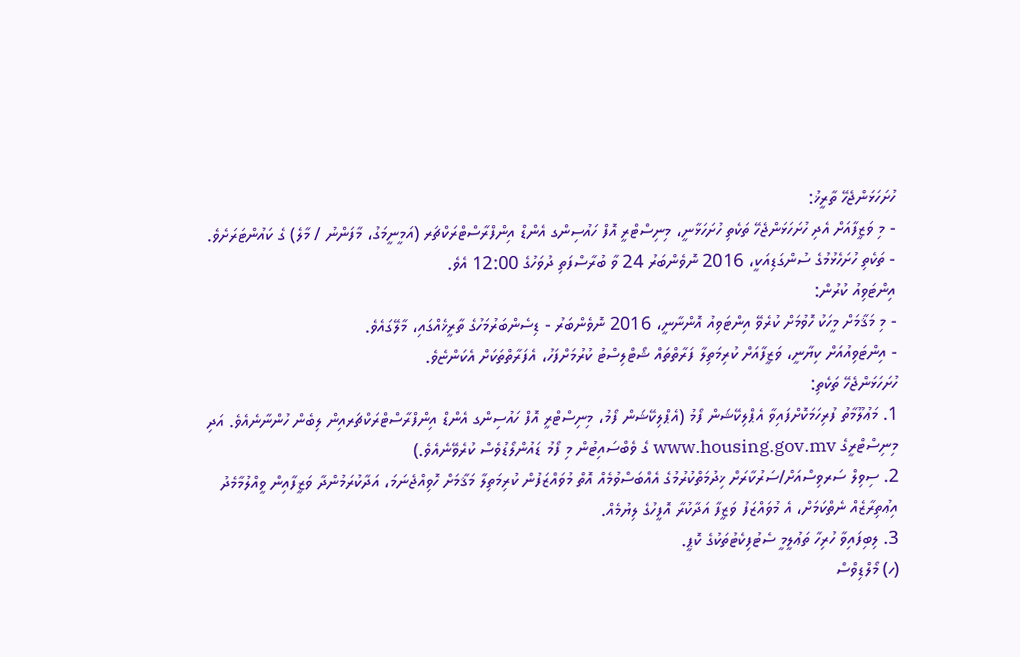ހުށަހަޅަންޖެހޭ ތާރީޚު:
- މި ވަޒީފާއަށް އެދި ހުށަހަޅަންޖެހޭ ތަކެތި ހުށަހަޅާނީ، މިނިސްޓްރީ އޮފް ހައުސިންގ އެންޑް އިންފްރާސްޓްރަކްޗަރ (އަމީނީމަގު، މާފަންނު / މާލެ) ގެ ކައުންޓަރަށެވެ.
- ތަކެތި ހުށަހެޅުމުގެ ސުންގަޑިއަކީ، 2016 ނޮވެންބަރު 24 ވާ ބުރާސްފަތި ދުވަހުގެ 12:00 އެވެ.
އިންޓަވިއު ކުރުން:
- މި މަޤާމަށް މީހަކު ހޮވުމަށް ކުރެވޭ އިންޓަވިއު އޮންނާނީ، 2016 ނޮވެންބަރު - ޑިސެންބަރުމަހުގެ ތާރީޚެއްގައި، މާލޭގައެވެ.
- އިންޓަވިއުއަށް ކިޔާނީ، ވަޒީފާއަށް ކުރިމަތިލާ ފަރާތްތައް ޝޯޓްލިސްޓު ކުރުމަށްފަހު، އެފަރާތްތަކަށް އެކަންޏެވެ.
ހުށަހަޅަންޖެހޭ ތަކެތި:
1. މަޢުލޫމާތު ފުރިހަމަކޮށްފައިވާ އެޕްލިކޭޝަން ފޯމު (އެޕްލިކޭޝަން ފޯމު، މިނިސްޓްރީ އޮފް ހައުސިންގ އެންޑް އިންފްރާސްޓްރަކްޗަރއިން ލިބެން ހުންނާނެއެވެ. އަދި މިނިސްޓްރީގެ www.housing.gov.mv ގެ ވެބްސައިޓުން މި ފޯމު ޑައުންލޯޑުވެސް ކުރެވޭނެއެވެ.)
2. ސިވިލް ސަރވިސްއަށް/ސަރުކާރަށް ޚިދުމަތްކުރުމުގެ އެއްބަސްވުމެއް އޮތް މުވައްޒަފުން ކުރިމަތިލާ މަޤާމަށް ހޮވިއްޖެނަމަ، އަދާކުރަމުންދާ ވަޒީފާއިން ވީއްލުމާމެދު އިޢުތިރާޒެއް ނެތްކަމަށް، އެ މުވައްޒަފު ވަޒީފާ އަދާކުރާ އޮފީހުގެ ލިޔުމެއް.
3. ލިބިފައިވާ ހުރިހާ ތަޢުލީމީ ސެޓުފިކެޓުތަކުގެ ކޮޕީ.
(ހ) މޯލްޑިވްސް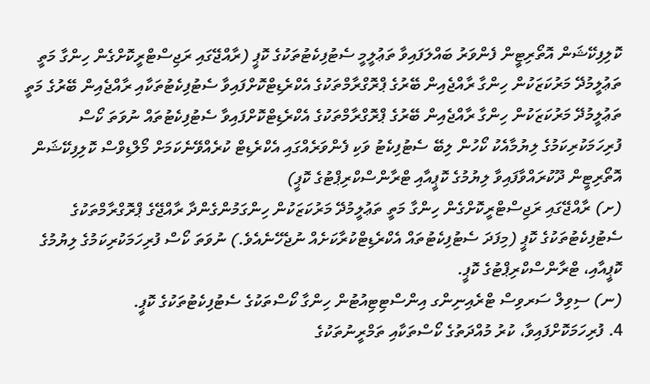ކޮލިފިކޭޝަން އޮތޯރިޓީން ފެންވަރު ބައްލަފައިވާ ތަޢުލީމީ ސެޓުފިކެޓުތަކުގެ ކޮޕީ (ރާއްޖޭގައި ރަޖިސްޓްރީކޮށްގެން ހިންގާ މަތީ ތަޢުލީމުދޭ މަރުކަޒަކުން ހިންގާ ރާއްޖެއިން ބޭރުގެ ޕްރޮގްރާމްތަކުގެ އެކްރެޑިޓްކޮށްފައިވާ ސެޓުފިކެޓުތަކާއި ރާއްޖެއިން ބޭރުގެ މަތީ ތަޢުލީމުދޭ މަރުކަޒަކުން ހިންގާ ރާއްޖެއިން ބޭރުގެ ޕްރޮގްރާމްތަކުގެ އެކްރެޑިޓްކޮށްފައިވާ ސެޓުފިކެޓުތައް ނުވަތަ ކޯސް ފުރިހަމަކުރިކަމުގެ ލިޔުމާއެކު ކޯހުން ލިބޭ ސެޓުފިކެޓު ވަކި ފެންވަރެއްގައި އެކްރެޑިޓް ކުރެއްވޭނެކަމަށް މޯލްޑިވްސް ކޮލިފިކޭޝަން އޮތޯރިޓީން ދޫކުރައްވާފައިވާ ލިޔުމުގެ ކޮޕީއާއި ޓްރާންސްކްރިޕްޓުގެ ކޮޕީ)
(ށ) ރާއްޖޭގައި ރަޖިސްޓްރީކޮށްގެން ހިންގާ މަތީ ތަޢުލީމުދޭ މަރުކަޒަކުން ހިންގަމުންގެންދާ ރާއްޖޭގެ ޕްރޮގްރާމްތަކުގެ ސެޓުފިކެޓުތަކުގެ ކޮޕީ (މިފަދަ ސެޓުފިކެޓުތައް އެކްރެޑިޓްކުރާކަށެއް ނުޖެހޭނެއެވެ.) ނުވަތަ ކޯސް ފުރިހަމަކުރިކަމުގެ ލިޔުމުގެ ކޮޕީއާއި، ޓްރާންސްކްރިޕްޓުގެ ކޮޕީ.
(ނ) ސިވިލް ސަރވިސް ޓްރެއިނިންގ އިންސްޓިޓިއުޓުން ހިންގާ ކޯސްތަކުގެ ސެޓުފިކެޓުތަކުގެ ކޮޕީ.
4. ފުރިހަމަކޮށްފައިވާ، ކުރު މުއްދަތުގެ ކޯސްތަކާއި ތަމްރީނުތަކުގެ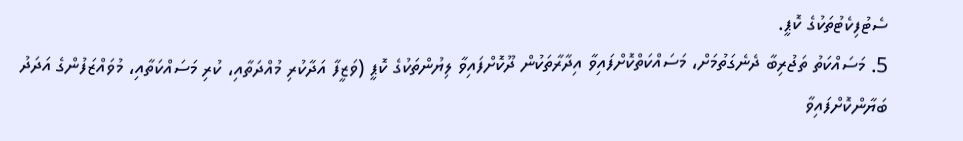ސެޓުފިކެޓުތަކުގެ ކޮޕީ.
5. މަސައްކަތު ތަޖުރިބާ ދެނެގަތުމަށް، މަސައްކަތްކޮށްފައިވާ އިދާރާތަކުން ދޫކޮށްފައިވާ ލިޔުންތަކުގެ ކޮޕީ (ވަޒީފާ އަދާކުރި މުއްދަތާއި، ކުރި މަސައްކަތާއި، މުވައްޒަފުންގެ އަދަދު ބަޔާންކޮށްފައިވާ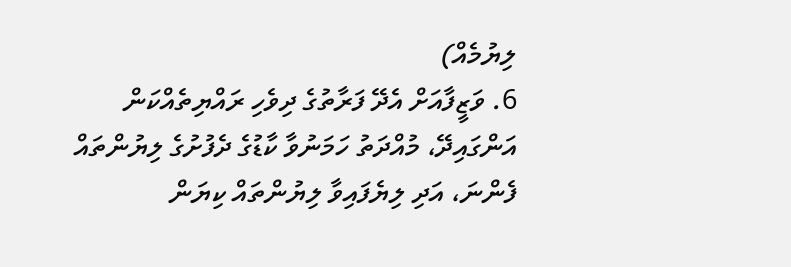ލިޔުމެއް)
6. ވަޒީފާއަށް އެދޭ ފަރާތުގެ ދިވެހި ރައްޔިތެއްކަން އަންގައިދޭ، މުއްދަތު ހަމަނުވާ ކާޑުގެ ދެފުށުގެ ލިޔުންތައް ފެންނަ، އަދި ލިޔެފައިވާ ލިޔުންތައް ކިޔަން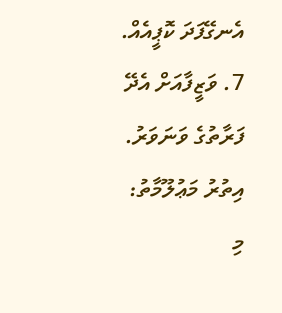އެނގޭފަދަ ކޮޕީއެއް.
7. ވަޒީފާއަށް އެދޭ ފަރާތުގެ ވަނަވަރު.
އިތުރު މަޢުލޫމާތު:
މި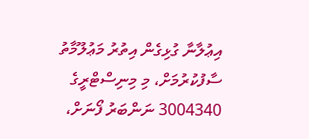އިޢުލާނާ ގުޅިގެން އިތުރު މަޢުލޫމާތު ސާފުކުރުމަށް، މި މިނިސްޓްރީގެ 3004340 ނަންބަރު ފޯނަށް،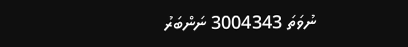ނުވަތަ 3004343 ނަންބަރު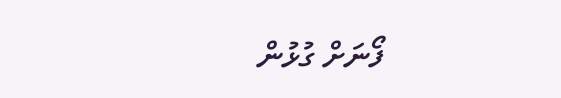ފޯނަށް ގުޅުން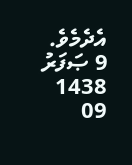އެދެމެވެ.
9 ޞަފަރު 1438
09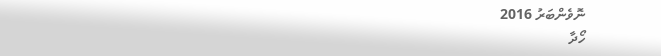ނޮވެންބަރު 2016
ހޯދާ